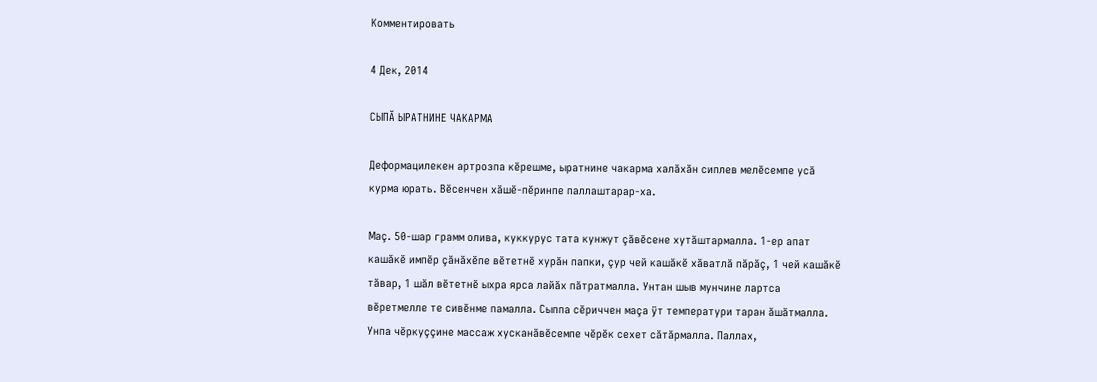Комментировать

4 Дек, 2014

СЫПĂ ЫРАТНИНЕ ЧАКАРМА

Деформацилекен артрозпа кĕрешме, ыратнине чакарма халăхăн сиплев мелĕсемпе усă курма юрать. Вĕсенчен хăшĕ-пĕринпе паллаштарар-ха.

Маç. 50-шар грамм олива, куккурус тата кунжут çăвĕсене хутăштармалла. 1-ер апат кашăкĕ импĕр çăнăхĕпе вĕтетнĕ хурăн папки, çур чей кашăкĕ хăватлă пăрăç, 1 чей кашăкĕ тăвар, 1 шăл вĕтетнĕ ыхра ярса лайăх пăтратмалла. Унтан шыв мунчине лартса вĕретмелле те сивĕнме памалла. Сыппа сĕриччен маçа ÿт температури таран ăшăтмалла. Унпа чĕркуççине массаж хусканăвĕсемпе чĕрĕк сехет сăтăрмалла. Паллах,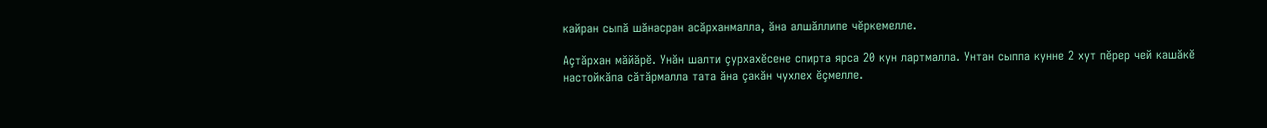кайран сыпă шăнасран асăрханмалла, ăна алшăллипе чĕркемелле.

Аçтăрхан мăйăрĕ. Унăн шалти çурхахĕсене спирта ярса 20 кун лартмалла. Унтан сыппа кунне 2 хут пĕрер чей кашăкĕ настойкăпа сăтăрмалла тата ăна çакăн чухлех ĕçмелле.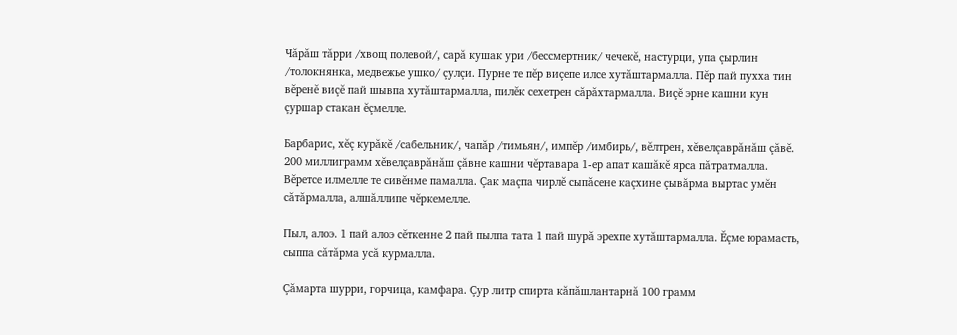Чăрăш тăрри /хвощ полевой/, сарă кушак ури /бессмертник/ чечекĕ, настурци, упа çырлин /толокнянка, медвежье ушко/ çулçи. Пурне те пĕр виçепе илсе хутăштармалла. Пĕр пай пухха тин вĕренĕ виçĕ пай шывпа хутăштармалла, пилĕк сехетрен сăрăхтармалла. Виçĕ эрне кашни кун çуршар стакан ĕçмелле.

Барбарис, хĕç курăкĕ /сабельник/, чапăр /тимьян/, импĕр /имбирь/, вĕлтрен, хĕвелçаврăнăш çăвĕ. 200 миллиграмм хĕвелçаврăнăш çăвне кашни чĕртавара 1-ер апат кашăкĕ ярса пăтратмалла. Вĕретсе илмелле те сивĕнме памалла. Çак маçпа чирлĕ сыпăсене каçхине çывăрма выртас умĕн сăтăрмалла, алшăллипе чĕркемелле.

Пыл, алоэ. 1 пай алоэ сĕткенне 2 пай пылпа тата 1 пай шурă эрехпе хутăштармалла. Ĕçме юрамасть, сыппа сăтăрма усă курмалла.

Çăмарта шурри, горчица, камфара. Çур литр спирта кăпăшлантарнă 100 грамм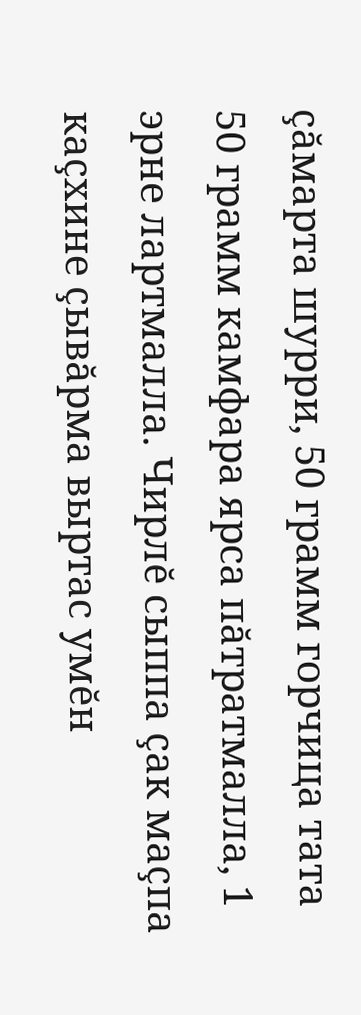çăмарта шурри, 50 грамм горчица тата 50 грамм камфара ярса пăтратмалла, 1 эрне лартмалла. Чирлĕ сыппа çак маçпа каçхине çывăрма выртас умĕн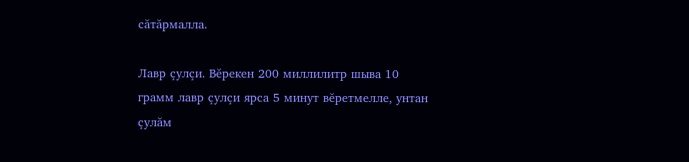сăтăрмалла.

Лавр çулçи. Вĕрекен 200 миллилитр шыва 10 грамм лавр çулçи ярса 5 минут вĕретмелле, унтан çулăм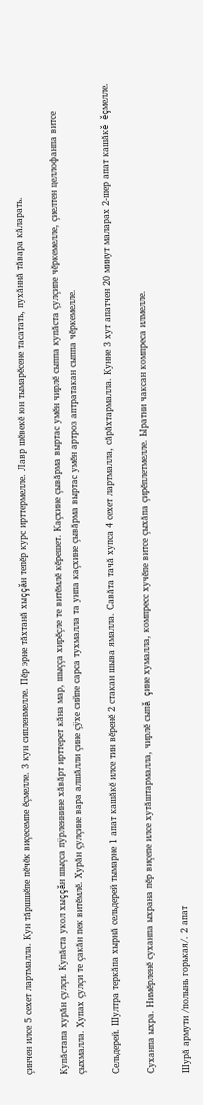çинчен илсе 5 сехет лартмалла. Кун тăршшĕпе пĕчĕк виçесемпе ĕçмелле. 3 кун сипленмелле. Пĕр эрне тăхтанă хыççăн тепĕр курс ирттермелле. Лавр шĕвекĕ юн тымарĕсене тасатать, пухăннă тăвара кăларать.

Купăстапа хурăн çулçи. Купăста укол хыççăн шыçса пÿрленнине хăвăрт ирттерет кăна мар, шыççа хирĕçле те витĕмлĕ кĕрешет. Каçхине çывăрма выртас умĕн чирлĕ сыппа купăста çулçипе чĕркемелле, çиелтен целлофанпа витсе çыхмалла. Хупах çулçи те çакăн пек витĕмлĕ. Хурăн çулçине вара алшăлли çине çÿхе сийпе сарса тухмалла та унпа каçхине çывăрма выртас умĕн артроз аптратакан сыппа чĕркемелле.

Сельдерей. Шултра теркăпа хырнă сельдерей тымарне 1 апат кашăкĕ илсе тин вĕренĕ 2 стакан шыва ямалла. Савăта тачă хупса 4 сехет лартмалла, сăрăхтармалла. Кунне 3 хут апатчен 20 минут маларах 2-шер апат кашăкĕ ĕçмелле.

Суханпа ыхра. Нимĕрленĕ суханпа ыхрана пĕр виçепе илсе хутăштармалла, чирлĕ сыпă çине хумалла, компресс хучĕпе витсе çыхăпа çирĕплетмелле. Ыратни чаксан компреса илмелле.

Шурă армути /полынь горькая/. 2 апат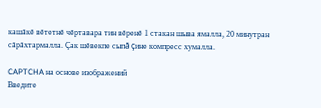кашăкĕ вĕтетнĕ чĕртавара тин вĕренĕ 1 стакан шыва ямалла, 20 минутран сăрăхтармалла. Çак шĕвекпе сыпă çине компресс хумалла.

CAPTCHA на основе изображений
Введите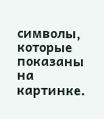символы, которые показаны на картинке.